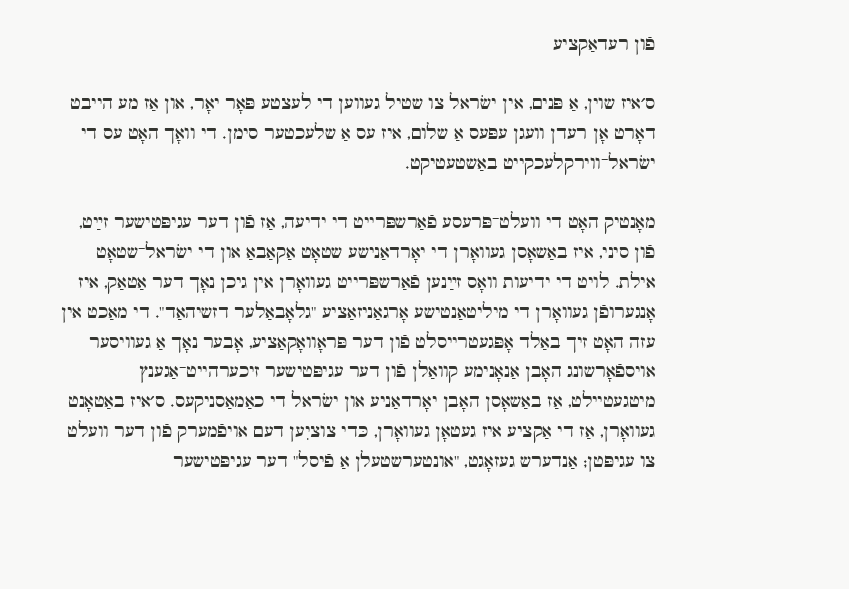פֿון רעדאַקציע

ס׳איז שוין, אַ פּנים, אין ישׂראל צו שטיל געווען די לעצטע פּאָר יאָר, און אַז מע הייבט דאָרט אָן רעדן וועגן עפּעס אַ שלום, איז עס אַ שלעכטער סימן. די וואָך האָט עס די ישׂראל־ווירקלעכקייט באַשטעטיקט.

מאָנטיק האָט די וועלט־פּרעסע פֿאַרשפּרייט די ידיעה, אַז פֿון דער עגיפּטישער זײַט, פֿון סיני, איז באַשאָסן געוואָרן די יאָרדאַנישע שטאָט אַקאַבאַ און די ישׂראל־שטאָט אילת. לויט די ידיעות וואָס זײַנען פֿאַרשפּרייט געוואָרן אין גיכן נאָך דער אַטאַק, איז אָנגערופֿן געוואָרן די מיליטאַנטישע אָרגאַניזאַציע "גלאָבאַלער דזשיהאַד". די מאַכט אין עזה האָט זיך באַלד אָפּגעטרייסלט פֿון דער פּראָוואָקאַציע, אָבער נאָך אַ געוויסער אויספֿאָרשונג האָבן אַנאָנימע קוואַלן פֿון דער עגיפּטישער זיכערהייט־אַגענץ מיטגעטיילט, אַז באַשאָסן האָבן יאָרדאַניע און ישׂראל די כאַמאַסניקעס. ס׳איז באַטאָנט געוואָרן, אַז די אַקציע איז געטאָן געוואָרן, כּדי צוציִען דעם אויפֿמערק פֿון דער וועלט צו עגיפּטן; אַנדערש געזאָגט, "אונטערשטעלן אַ פֿיסל" דער עגיפּטישער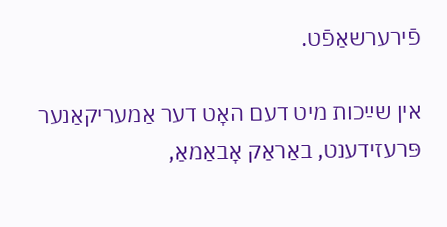פֿירערשאַפֿט.

אין שײַכות מיט דעם האָט דער אַמעריקאַנער פּרעזידענט, באַראַק אָבאַמאַ,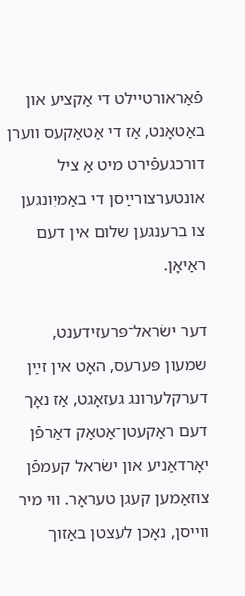פֿאַראורטיילט די אַקציע און באַטאָנט, אַז די אַטאַקעס ווערן דורכגעפֿירט מיט אַ ציל אונטערצורײַסן די באַמיִונגען צו ברענגען שלום אין דעם ראַיאָן.

דער ישׂראל־פּרעזידענט, שמעון פּערעס, האָט אין זײַן דערקלערונג געזאָגט, אַז נאָך דעם ראַקעטן־אַטאַק דאַרפֿן יאָרדאַניע און ישׂראל קעמפֿן צוזאַמען קעגן טעראָר. ווי מיר ווייסן, נאָכן לעצטן באַזוך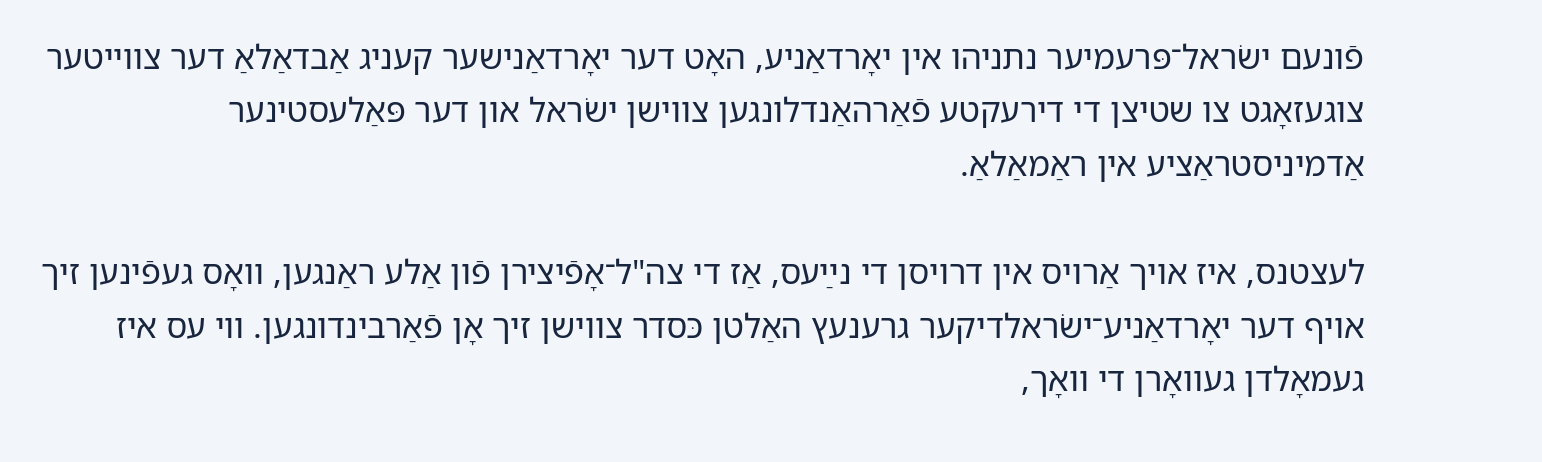פֿונעם ישׂראל־פּרעמיער נתניהו אין יאָרדאַניע, האָט דער יאָרדאַנישער קעניג אַבדאַלאַ דער צווייטער צוגעזאָגט צו שטיצן די דירעקטע פֿאַרהאַנדלונגען צווישן ישׂראל און דער פּאַלעסטינער אַדמיניסטראַציע אין ראַמאַלאַ.

לעצטנס, איז אויך אַרויס אין דרויסן די נײַעס, אַז די צה"ל־אָפֿיצירן פֿון אַלע ראַנגען, וואָס געפֿינען זיך אויף דער יאָרדאַניע־ישׂראלדיקער גרענעץ האַלטן כּסדר צווישן זיך אָן פֿאַרבינדונגען. ווי עס איז געמאָלדן געוואָרן די וואָך,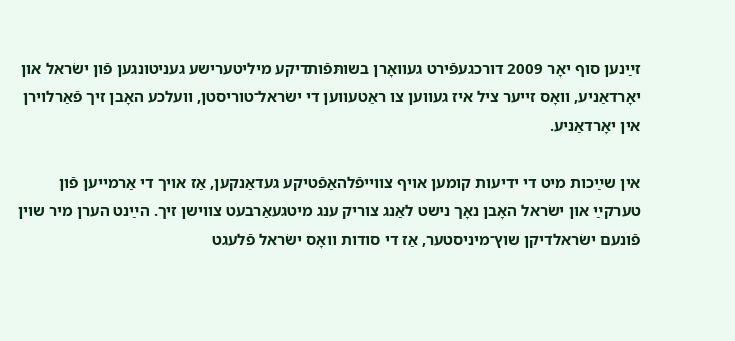זײַנען סוף יאָר 2009 דורכגעפֿירט געוואָרן בשותּפֿותדיקע מיליטערישע געניטונגען פֿון ישׂראל און יאָרדאַניע, וואָס זייער ציל איז געווען צו ראַטעווען די ישׂראל־טוריסטן, וועלכע האָבן זיך פֿאַרלוירן אין יאָרדאַניע.

אין שײַכות מיט די ידיעות קומען אויף צווייפֿלהאַפֿטיקע געדאַנקען, אַז אויך די אַרמייען פֿון טערקײַ און ישׂראל האָבן נאָך נישט לאַנג צוריק ענג מיטגעאַרבעט צווישן זיך. הײַנט הערן מיר שוין פֿונעם ישׂראלדיקן שוץ־מיניסטער, אַז די סודות וואָס ישׂראל פֿלעגט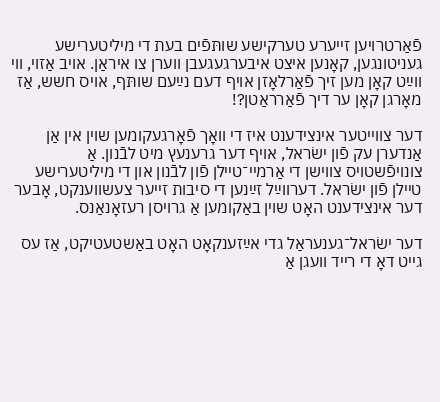פֿאַרטרויען זייערע טערקישע שותּפֿים בעת די מיליטערישע געניטונגען, קאָנען איצט איבערגעגעבן ווערן צו איראַן. אויב אַזוי, ווי ווײַט קאָן מען זיך פֿאַרלאָזן אויף דעם נײַעם שותּף, אויס חשש, אַז מאָרגן קאָן ער דיך פֿאַרראַטן?!

דער צווייטער אינצידענט איז די וואָך פֿאָרגעקומען שוין אין אַן אַנדערן עק פֿון ישׂראל, אויף דער גרענעץ מיט לבֿנון. אַ צונויפֿשטויס צווישן די אַרמיי־טיילן פֿון לבֿנון און די מיליטערישע טיילן פֿון ישׂראל. דערווײַל זײַנען די סיבות זייער צעשווענקט, אָבער דער אינצידענט האָט שוין באַקומען אַ גרויסן רעזאָנאַנס.

דער ישׂראל־גענעראַל גדי אײַזענקאָט האָט באַשטעטיקט, אַז עס גייט דאָ די רייד וועגן אַ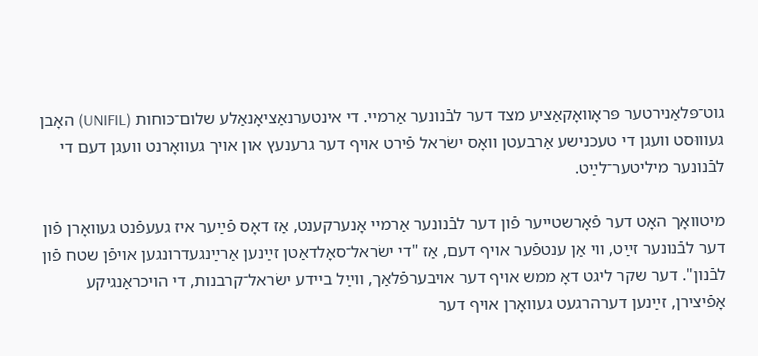גוט־פּלאַנירטער פּראָוואָקאַציע מצד דער לבֿנונער אַרמיי. די אינטערנאַציאָנאַלע שלום־כּוחות (UNIFIL) האָבן געוווּסט וועגן די טעכנישע אַרבעטן וואָס ישׂראל פֿירט אויף דער גרענעץ און אויך געוואָרנט וועגן דעם די לבֿנונער מיליטער־לײַט.

מיטוואָך האָט דער פֿאָרשטייער פֿון דער לבֿנונער אַרמיי אָנערקענט, אַז דאָס פֿײַער איז געעפֿנט געוואָרן פֿון דער לבֿנונער זײַט, ווי אַן ענטפֿער אויף דעם, אַז "די ישׂראל־סאָלדאַטן זײַנען אַרײַנגעדרונגען אויפֿן שטח פֿון לבֿנון". דער שקר ליגט דאָ ממש אויף דער אויבערפֿלאַך, ווײַל ביידע ישׂראל־קרבנות, די הויכראַנגיקע אָפֿיצירן, זײַנען דערהרגעט געוואָרן אויף דער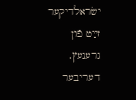ישׂראלדיקער זײַט פֿון גרענעץ. דעריבער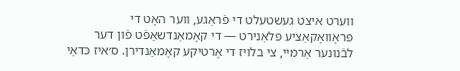ווערט איצט געשטעלט די פֿראַגע, ווער האָט די פּראָוואָקאַציע פּלאַנירט — די קאָמאַנדשאַפֿט פֿון דער לבֿנונער אַרמיי, צי בלויז די אָרטיקע קאָמאַנדירן. ס׳איז כּדאַי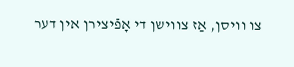צו וויסן, אַז צווישן די אָפֿיצירן אין דער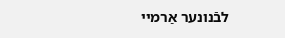לבֿנונער אַרמיי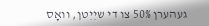געהערן 50% צו די שיִיִטן, וואָס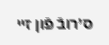ס׳רובֿ פֿון זיי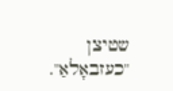שטיצן "כעזבאָלאַ".